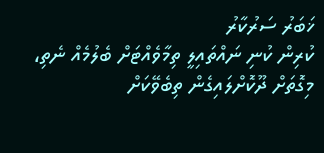ޚަބަރު ސަރުކާރު
ކުރިން ކުނި ނައްތައިލީ ތިމާވެއްޓަށް ބެލުމެއް ނެތި، މިގޮތަށް ދޫކޮށްލައިގެން ތިބެވޭކަށް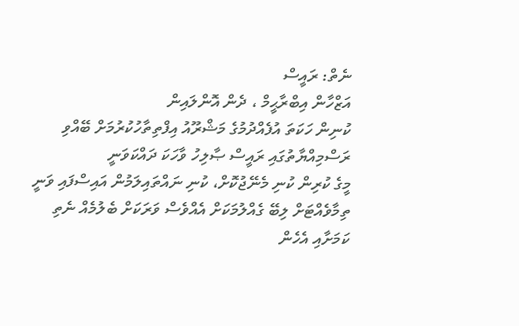ނެތް: ރައީސް
އަޒްހާން އިބްރާޙީމް ، ދެން އޮންލައިން
ކުނިން ހަކަތަ އުފެއްދުމުގެ މަޝްރޫއު އިފްތިތާހުކުރުމަށް ބޭއްވި ރަސްމިއްޔާތުގައި ރައީސް ޞާލިހު ވާހަކަ ދައްކަވަނީ
މީގެ ކުރިން ކުނި މެނޭޖުކޮށް، ކުނި ނައްތައިލަމުން އައިސްފައި ވަނީ ތިމާވެއްޓަށް ލިބޭ ގެއްލުމަކަށް އެއްވެސް ވަރަކަށް ބެލުމެއް ނެތި ކަމަށާއި އެހެން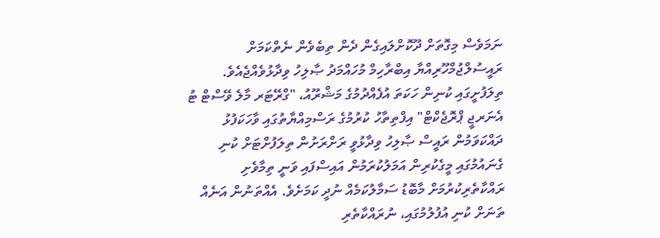ނަމަވެސް މިގޮތަށް ދޫކޮށްލައިގެން ދެން ތިބެވެން ނެތްކަމަށް ރައީސުލްޖުމްހޫރިއްޔާ އިބްރާހިމް މުހައްމަދު ޞާލިހު ވިދާޅުވެއްޖެއެވެ.
ތިލަފުށީގައި ކުނިން ހަކަތަ އުފެއްދުމުގެ މަޝްރޫއު، "ގްރޭޓަރ މާލެ ވޭސްޓް ޓު އެނަރޖީ ޕްރޮޖެކްޓް" އިފްތިތާހު ކުރުމުގެ ރަސްމިއްޔާތުގައި ވާހަކަފުޅު ދައްކަވަމުން ރައީސް ޞާލިހު ވިދާޅުވީ ރަށްރަށުން ތިލަފުށްޓަށް ކުނި ގެނައުމުގައި މީގެކުރިން އަމަލުކުރަމުން އައިސްފައި ވަނީ ތިމާވެށި ރައްކާތެރިކުރުމަށް މާބޮޑު ސަމާލުކަމެއް ނުދީ ކަމަށެވެ. އެއްތަނުން އަނެއް ތަނަށް ކުނި އުފުލުމުގައި، ނުރައްކާތެރި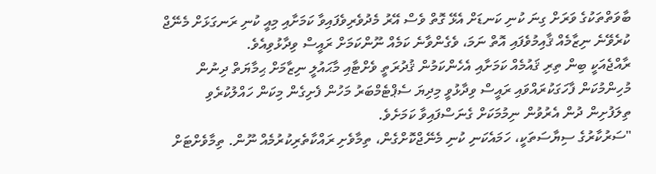ބާވަތްތަކުގެ ވަރަށް ގިނަ ކުނި ކަނޑަށް އެޅޭ ގޮތް ވެސް އޭރު މެދުވެރިވެފައިވާ ކަމަށާއި މިއީ ކުނި ރަނގަޅަށް މެނޭޖް ކުރެވޭނެ ނިޒާމެއް ޤާއިމުވެފައި އޮތް ނަމަ، ވެގެންވާނެ ކަމެއް ނޫންކަމަށް ރައީސް ވިދާޅުވިއެވެ.
ރާއްޖެއަކީ ބިން ތިރި ޤައުމެއް ކަމަށާއި އެހެންކަމުން ޤުދުރަތީ ވެށްޓާއި މާޙައުލީ ނިޒާމަށް ޙިމާޔަތް ދިނުން މުހިންމުކަން ފާހަގަކުރައްވައި ރައީސް ވިދާޅުވީ މިދިޔަ ސެޕްޓެމްބަރު މަހުން ފެށިގެން މިކަން ހައްލުކުރެވި ތިލަފުށިން ދުން އެރުވުން ނިމުމަކަށް ގެނަސްފައިވާ ކަމަށެވެ.
"ސަރުކާރުގެ ސިޔާސަތަކީ، ހަމައެކަނި ކުނި މެނޭޖްކޮށްގެން، ތިމާވެށި ރައްކާތެރިކުރުމެއް ނޫން. ތިމާވެށްޓަށް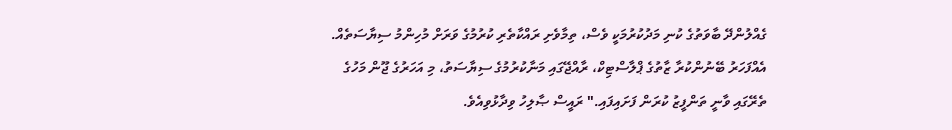ގެއްލުންދޭ ބާވަތުގެ ކުނި މަދުކުރުމަކީ ވެސް، ތިމާވެށި ރައްކާތެރި ކުރުމުގެ ވަރަށް މުހިންމު ސިޔާސަތެއް. އެއްފަހަރު ބޭނުންކުރާ ޒާތުގެ ޕްލާސްޓިކް، ރާއްޖޭގައި މަނާކުރުމުގެ ސިޔާސަތު، މި އަހަރުގެ ޖޫން މަހުގެ ތެރޭގައި ވާނީ ތަންފީޒު ކުރަން ފަށައިފައި." ރައީސް ޞާލިހު ވިދާޅުވިއެވެ.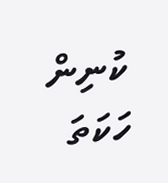ކުނިން ހަކަތަ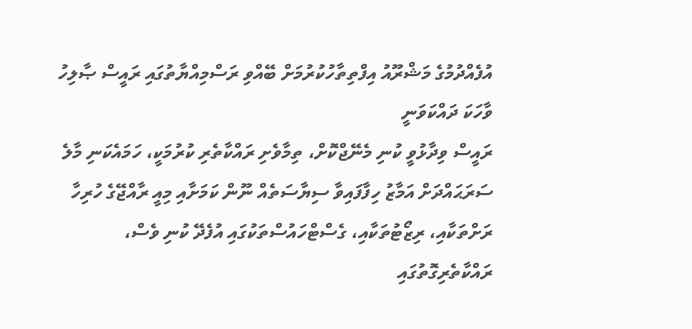އުފެއްދުމުގެ މަޝްރޫއު އިފްތިތާހުކުރުމަށް ބޭއްވި ރަސްމިއްޔާތުގައި ރައީސް ޞާލިހު ވާހަކަ ދައްކަވަނީ
ރައީސް ވިދާޅުވީ ކުނި މެނޭޖްކޮށް، ތިމާވެށި ރައްކާތެރި ކުރުމަކީ، ހަމައެކަނި މާލެ ސަރަޙައްދަށް އަމާޒު ހިފާފައިވާ ސިޔާސަތެއް ނޫން ކަމަށާއި މިއީ ރާއްޖޭގެ ހުރިހާ ރަށްތަކާއި، ރިޒޯޓުތަކާއި، ގެސްޓްހައުސްތަކުގައި އުފެދޭ ކުނި ވެސް، ރައްކާތެރިގޮތުގައި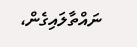ނައްތާލައިގެން،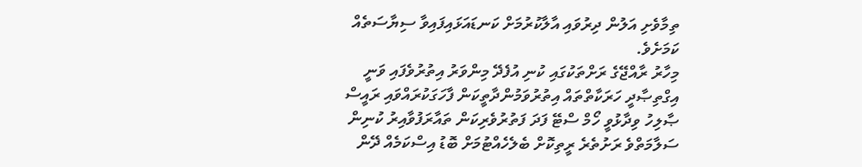ތިމާވެށި އަލުން ދިރުވައި އާލާކުރުމަށް ކަނޑައަޅައިފައިވާ ސިޔާސަތެއް ކަމަށެވެ.
މިހާރު ރާއްޖޭގެ ރަށްތަކުގައި ކުނި އުފެދޭ މިންވަރު އިތުރުވެފައި ވަނީ އިގްތިޞާދީ ހަރަކާތްތައް އިތުރުވަމުންދާތީކަން ފާހަގަކުރައްވައި ރައީސް ޞާލިހު ވިދާޅުވީ ހޯމް ސްޓޭ ފަދަ ފަތުރުވެރިކަން ތައާރަފުވާއިރު ކުނިން ސަލާމަތްވެ ރަށުތެރެ ރީތިކޮށް ބެލެހެއްޓުމަށް ބޮޑު އިސްކަމެއް ދޭން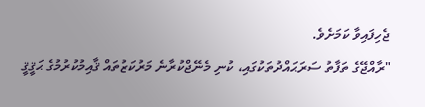ޖެހިފައިވާ ކަމަށެވެ.
"ރާއްޖޭގެ ތަފާތު ސަރަޙައްދުތަކުގައި، ކުނި މެނޭޖްކުރާނެ މަރުކަޒުތައް ޤާއިމުކުރުމުގެ ޙަޤީޤީ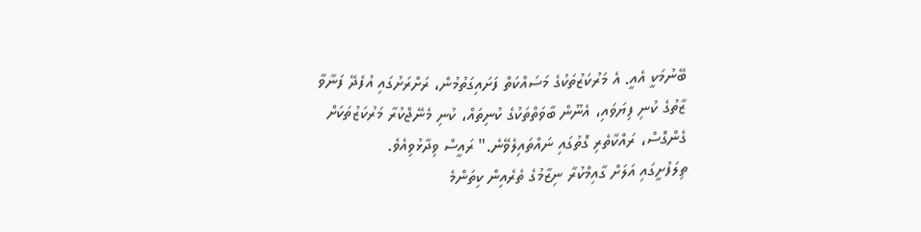ބޭނުމަކީ އެއީ. އެ މަރުކަޒުތަކުގެ މަސައްކަތް ފަށައިގަތުމުން، ރަށްރަށުގައި އުފެދޭ ފަނާވާ ޒާތުގެ ކުނި ފިޔަވައި، އެނޫން ބާވަތްތަކުގެ ކުނިތައް، ކުނި މެނޭޖްކުރާ މަރުކަޒުތަކަށް ގެންގޮސް، ރައްކާތެރި ގޮތުގައި ނައްތައިލެވޭނެ." ރައީސް ވިދާޅުވިއެވެ.
ތިލަފުށީގައި އަލަށް ގާއިމްކުރާ ނިޒާމުގެ ތެރެއިން ކިތަންމެ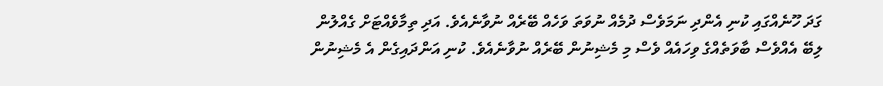ގަދަ ހޫނެއްގައި ކުނި އެންދި ނަމަވެސް ދުމެއް ނުވަތަ ވަހެއް ބޭރެއް ނުވާނެއެވެ. އަދި ތިމާވެއްޓަށް ގެއްލުން ލިބޭ އެއްވެސް ބާވަތެއްގެ ވިހައެއް ވެސް މި މެޝިނުން ބޭރެއް ނުވާނެއެވެ. ކުނި އަންދައިގެން އެ މެޝިނުން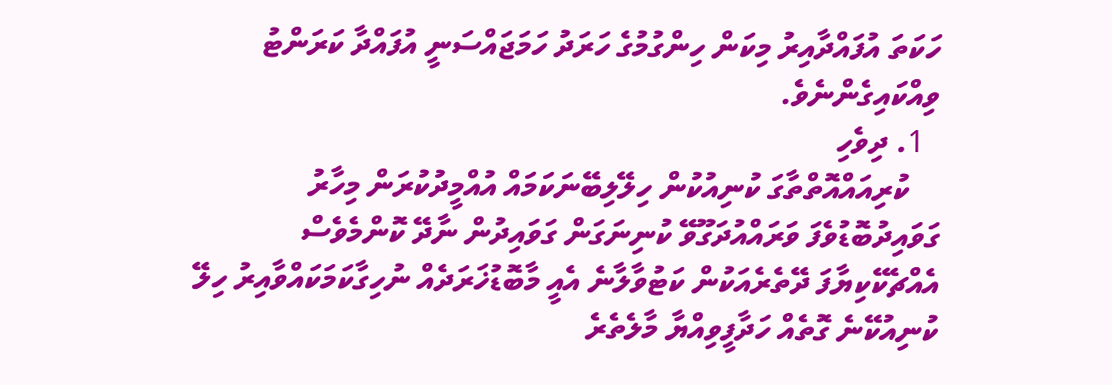ހަކަތަ އުފައްދާއިރު މިކަން ހިންގުމުގެ ހަރަދު ހަމަޖައްސަނީ އުފައްދާ ކަރަންޓު ވިއްކައިގެންނެވެ.
  1. ދިވެހި
    ކުރިއައްއޮތްތާގަ ކުނިއުކުން ހިލޭލިބޭނަކަމައް އުއްމީދުކުރަން މިހާރު ގަވައިދުބޮޑުވެފަ ވަރައްއުދަގޫވޭ ކުނިނަގަން ގަވައިދުން ނާދޭ ކޮންމެވެސް އެއްޗެކޭކިޔާފަ ދޭތެރެއަކުން ކަޓުވާލާނެ އެއީ މާބޮޑުޚަރަދެއް ނުހިގާކަމަކައްވާއިރު ހިލޭ ކުނިއުކޭނެ ގޮތެއް ހަދާފީވިއްޔާ މާލެތެރެ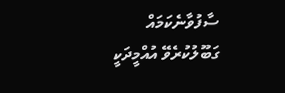ސާފުވާނެކަމައް ގަބޫލުކުރެވޭ އުއްމީދަކީ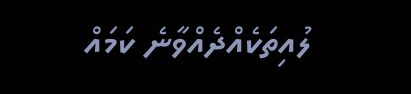ލުއިތަކެއްދެއްވާނެ ކަމައް